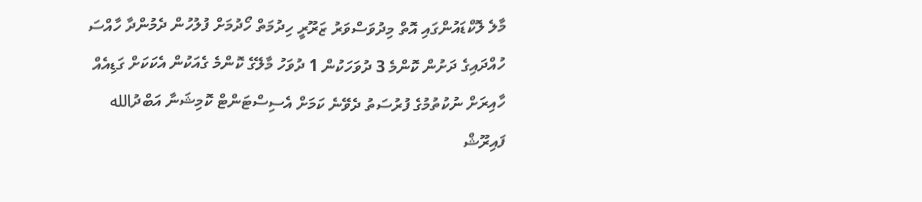މާލެ ލޮކްޑައުންގައި އޮތް މިދުވަސްވަރު ޒަރޫރީ ހިދުމަތް ހޯދުމަށް ފުލުހުން ދެމުންދާ ހާއްސަ ހުއްދައިގެ ދަށުން ކޮންމެ 3 ދުވަހަކުން 1 ދުވަހު މާލޭގެ ކޮންމެ ގެއަކުން އެކަކަށް ގަޑިއެއް ހާއިރަށް ނުކުތުމުގެ ފުރުސަތު ދެވޭނެ ކަމަށް އެސިސްޓަންޓް ކޮމިޝަނާ އަބްދުالله ފައިރޫޝް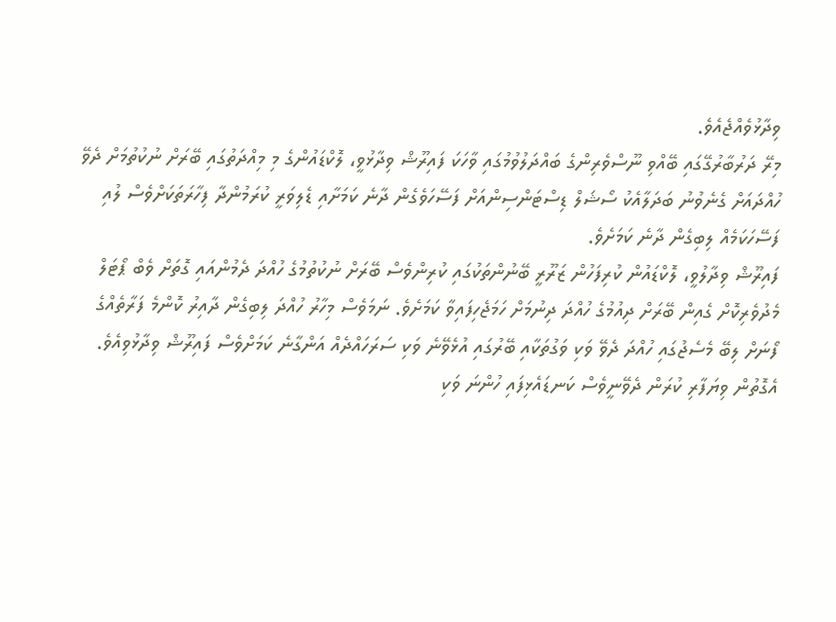ވިދާޅުވެއްޖެއެވެ.
މިރޭ ދަރުބާރުގޭގައި ބޭއްވި ނޫސްވެރިންގެ ބައްދަލުވުމުގައި ވާހަކަ ފައިރޫޝް ވިދާޅުވީ، ލޮކްޑައުންގެ މި މިއްދަތުގައި ބޭރަށް ނުކުތުމަށް ދެވޭ ހުއްދައަށް ގެނެވުނު ބަދަލާއެކު ސޯޝަލް ޑިސްޓަންސިންއަށް ފަސޭހަވެގެން ދާނެ ކަމަށާއި ޑެލިވަރީ ކުރަމުންދާ ފިހާރަތަކަށްވެސް ލުއި ފަސޭހަކަމެއް ލިބިގެން ދާނެ ކަމަށެވެ.
ފައިރޫޝް ވިދާލުވީ، ލޮކްޑައުން ކުރިފަހުން ޒަރޫރީ ބޭނުންތަކުގައި ކުރިންވެސް ބޭރަށް ނުކުތުމުގެ ހުއްދަ ދެމުންއައި ގޮތަށް ވެބް ޕޯޓަލް މެދުވެރިކޮށް ގެއިން ބޭރަށް ދިއުމުގެ ހުއްދަ ދިނުމަށް ހަމަޖެހިފައިވާ ކަމަށެވެ. ނަމަވެސް މިހާރު ހުއްދަ ލިބިގެން ދާއިރު ކޮންމެ ފަރާތެއްގެ ފޯނަށް ލިބޭ މެސެޖުގައި ހުއްދަ ދެވޭ ވަކި ވަގުތަކާއި ބޭރުގައި އުޅެވޭނެ ވަކި ސަރަހައްދެއް އަންގާނެ ކަމަށްވެސް ފައިރޫޝް ވިދާޅުވިއެވެ. އެގޮތުން ވިޔަފާރި ކުރަން ދެވޭނީވެސް ކަނޑައެޅިފައި ހުންނަ ވަކި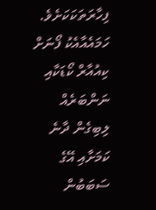ފިހާރަތަކަކަށެވެ.
ހަމައެއާއެކު ފޯނަށް ކިއުއާރް ކޯޑަކާއި ނަންބަރެއް ލިބިގެން ދާނެ ކަމަށާއި އޭގެ ސަބަބުން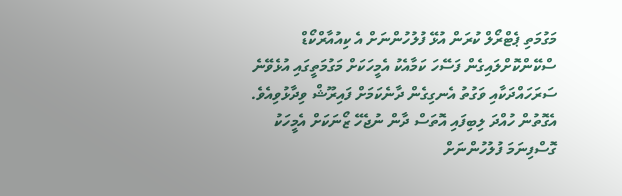މަގުމަތި ޕެޓްރޯލް ކުރަން އުޅޭ ފުލުހުންނަށް އެ ކިއުއާރްކޯޑް ސްކޭންކޮށްލައިގެން ފަސޭހަ ކަމާއެކު އެމީހަކަށް މަގުމަތީގައި އުޅެވޭނެ ސަރަހައްދަކާއި ވަގުތު އެނގިގެން ދާނެކަމަށް ފައިރޫޝް ވިދާޅުވިއެވެ. އެގޮތުން ހުއްދަ ލިބިފައި އޮތަސް ދާން ނުޖެހޭ ޒޯނަކަށް އެމީހަކު ގޮސްފިނަމަ ފުލުހުންނަށް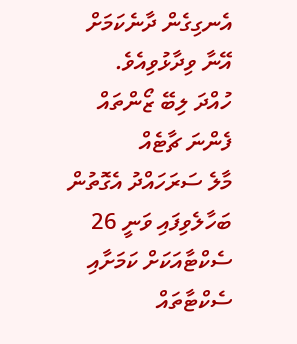އެނގިގެން ދާނެކަމަށް އޭނާ ވިދާޅުވިއެވެ.
ހުއްދަ ލިބޭ ޒޯންތައް ފެންނަ ޗާޓެއް
މާލެ ސަރަހައްދު އެގޮތުން ބަހާލެވިފައި ވަނީ 26 ސެކްޓާއަކަށް ކަމަށާއި ސެކްޓާތައް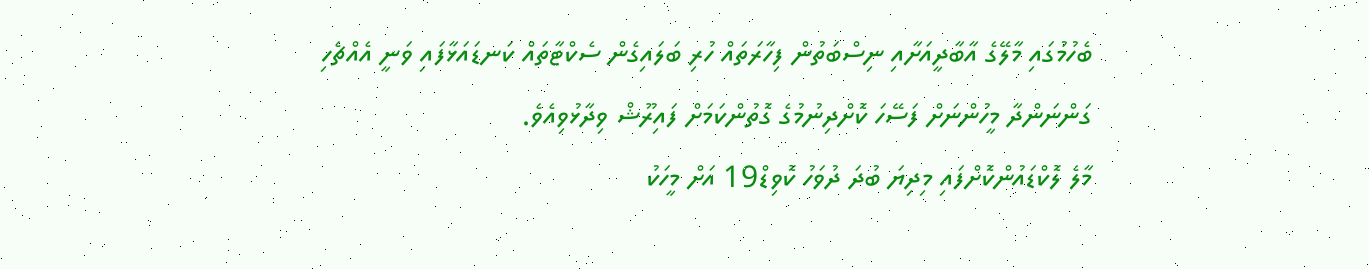ބެހުމުގައި މާލޭގެ އާބާދީއަށާއި ނިސްބަތުން ފިހާރަތައް ހުރި ބަލައިގެން ސެކްޓާތައް ކަނޑައަޅާފައި ވަނީ އެއްޗެހި ގަންނަންދާ މީހުންނަށް ފަސޭހަ ކޮށްދިނުމުގެ ގޮތުންކަމަށް ފައިރޫޝް ވިދާޅުވިއެވެ.
މާލެ ލޮކްޑައުންކޮށްފައި މިދިޔަ ބުދަ ދުވަހު ކޮވިޑް19 އަށް މީހަކު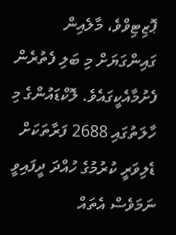ޕޮޒިޓިވްވެ، މާލެއިން ގައިންގަޔަށް މި ބަލި ފެތުރެން ފެށުމާއެކީގައެވެ. ލޮކްޑައުންގެ މި ހާލަތުގައި 2688 ފަރާތަކަށް ޑެލިވަރީ ކުރުމުގެ ހުއްދަ ދީފައިވީ ނަމަވެސް އެތައް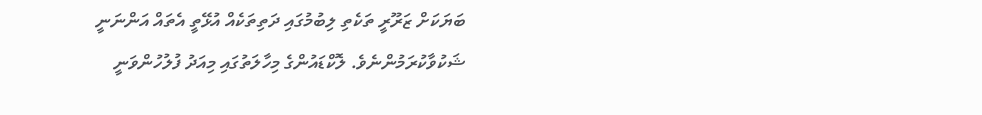ބަޔަކަށް ޒަރޫރީ ތަކެތި ލިބުމުގައި ދަތިތަކެއް އުޅޭތީ އެތައް އަންނަނީ ޝަކުވާކުރަމުންނެވެ. ލޮކްޑައުންގެ މިހާލަތުގައި މިއަދު ފުލުހުންވަނީ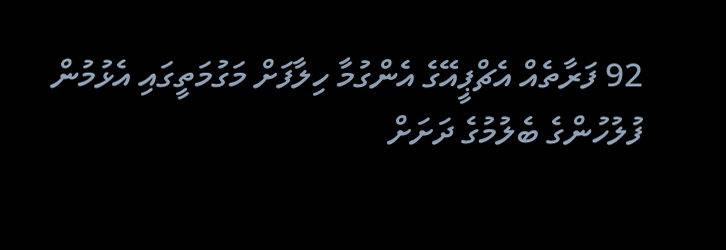92 ފަރާތެއް އެޗްޕީއޭގެ އެންގުމާ ހިލާފަށް މަގުމަތީގައި އެޅުމުން ފުލުހުންގެ ބެލުމުގެ ދަށަށް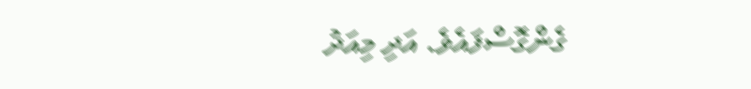ގެންގޮސްފައެވެ. އަދި މިއަދު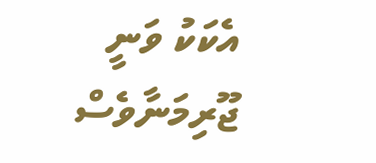އެކަކު ވަނީ ޖޫރިމަނާވެސް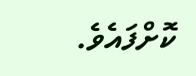ކޮށްފައެވެ.